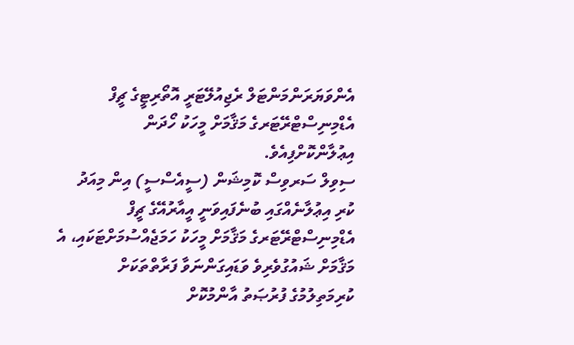އެންވަޔަރަންމަންޓަލް ރެޖިއުލޭޓަރީ އޮތޯރިޓީގެ ޗީފް އެޑްމިނިސްޓްރޭޓަރގެ މަޤާމަށް މީހަކު ހޯދަން އިޢުލާންކޮށްފިއެވެ.
ސިވިލް ސަރވިސް ކޮމިޝަން (ސީއެސްސީ) އިން މިއަދު ކުރި އިޢުލާނެއްގައި ބުނެފައިވަނީ އީއާރުއޭގެ ޗީފް އެޑްމިނިސްޓްރޭޓަރގެ މަޤާމަށް މީހަކު ހަމަޖެއްސުމަށްޓަކައި، އެ މަޤާމަށް ޝައުގުވެރިވެ ވަޑައިގަންނަވާ ފަރާތްތަކަށް ކުރިމަތިލުމުގެ ފުރުޞަތު އާންމުކޮށް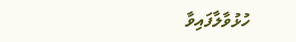ހުޅުވާލާފައިވާ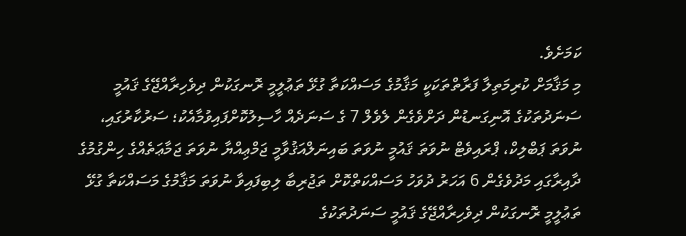ކަމަށެވެ.
މި މަޤާމަށް ކުރިމަތިލާ ފަރާތްތަކަކީ މަޤާމުގެ މަސައްކަތާ ގުޅޭ ތަޢުލީމީ ރޮނގަކުން ދިވެހިރާއްޖޭގެ ޤައުމީ ސަނަދުތަކުގެ އޮނިގަނޑުން ދަށްވެގެން ލެވެލް 7 ގެ ސަނަދެއް ހާސިލުކޮށްފައިވުމާއެކު؛ ސަރުކާރުގައި، ނުވަތަ ޕަބްލިކް، ޕްރައިވެޓް ނުވަތަ ޤައުމީ ނުވަތަ ބައިނަލްއަޤުވާމީ ޖަމްޢިއްޔާ ނުވަތަ ޖަމާޢަތެއްގެ ހިންގުމުގެ ދާއިރާގައި މަދުވެގެން 6 އަހަރު ދުވަހު މަސައްކަތްކޮށް ތަޖުރިބާ ލިބިފައިވާ ނުވަތަ މަޤާމުގެ މަސައްކަތާ ގުޅޭ ތަޢުލީމީ ރޮނގަކުން ދިވެހިރާއްޖޭގެ ޤައުމީ ސަނަދުތަކުގެ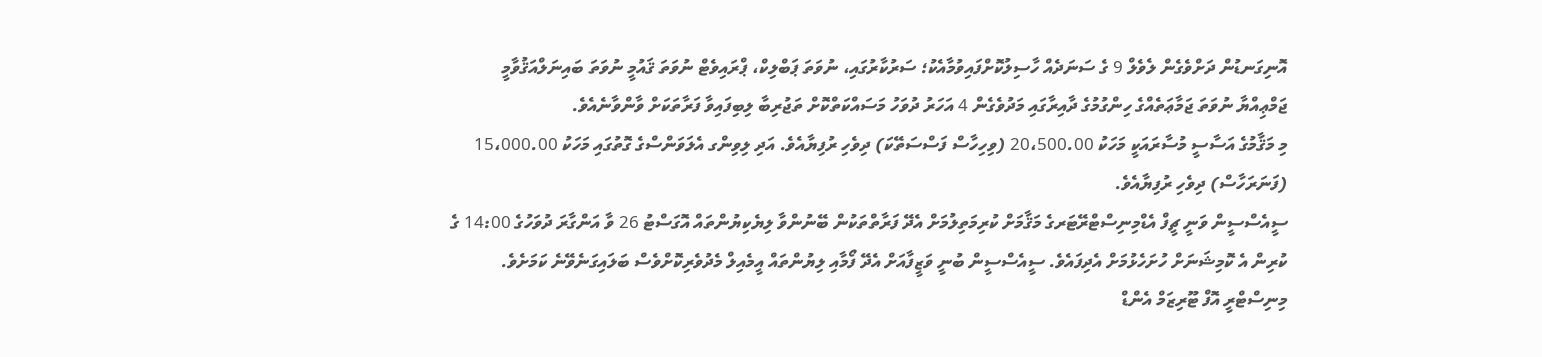އޮނިގަނޑުން ދަށްވެގެން ލެވެލް 9 ގެ ސަނަދެއް ހާސިލުކޮށްފައިވުމާއެކު؛ ސަރުކާރުގައި، ނުވަތަ ޕަބްލިކް، ޕްރައިވެޓް ނުވަތަ ޤައުމީ ނުވަތަ ބައިނަލްއަޤުވާމީ ޖަމްޢިއްޔާ ނުވަތަ ޖަމާޢަތެއްގެ ހިންގުމުގެ ދާއިރާގައި މަދުވެގެން 4 އަހަރު ދުވަހު މަސައްކަތްކޮށް ތަޖުރިބާ ލިބިފައިވާ ފަރާތަކަށް ވާންވާނެއެވެ.
މި މަޤާމުގެ އަސާސީ މުސާރައަކީ މަހަކު 20،500.00 (ވިހިހާސް ފަސްސަތޭކަ) ދިވެހި ރުފިޔާއެވެ. އަދި ލިވިންގ އެލަވަންސްގެ ގޮތުގައި މަހަކު 15،000.00 (ފަނަރަހާސް) ދިވެހި ރުފިޔާއެވެ.
ސީއެސްސީން ވަނީ ޗީފް އެޑްމިނިސްޓްރޭޓަރގެ މަޤާމަށް ކުރިމަތިލުމަށް އެދޭ ފަރާތްތަކުން ބޭނުންވާ ލިޔެކިޔުންތައް އޮގަސްޓު 26 ވާ އަންގާރަ ދުވަހުގެ 14:00 ގެ ކުރިން އެ ކޮމިޝަނަށް ހުށަހެޅުމަށް އެދިފައެވެ. ސީއެސްސީން ބުނީ ވަޒީފާއަށް އެދޭ ފޯމާއި ލިޔުންތައް އީމެއިލް މެދުވެރިކޮށްވެސް ބަލައިގަނެވޭނެ ކަމަށެވެ.
މިނިސްޓްރީ އޮފް ޓޫރިޒަމް އެންޑް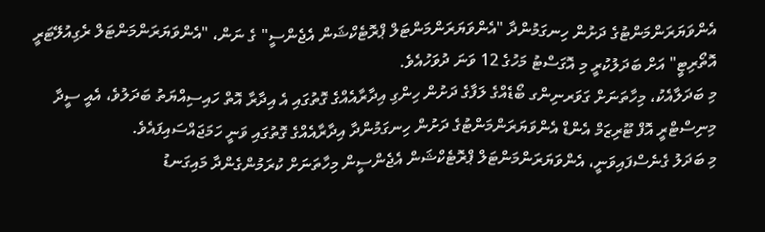އެންވަޔަރަންމަންޓުގެ ދަށުން ހިނގަމުންދާ "އެންވަޔަރަންމަންޓަލް ޕްރޮޓެކްޝަން އެޖެންސީ" ގެ ނަން، "އެންވަޔަރަންމަންޓަލް ރެގިއުލޭޓަރީ އޮތޯރިޓީ" އަށް ބަދަލުކުރީ މި އޮގަސްޓު މަހުގެ 12 ވަނަ ދުވަހުއެވެ.
މި ބަދަލާއެކު، މިހާތަނަށް ގަވަރނިންގ ބޯޑެއްގެ ލަފާގެ ދަށުން ހިންގި އިދާރާއެއްގެ ގޮތުގައި އެ އިދާރާ އޮތް ހައިސިއްޔަތު ބަދަލުވެ، އެއީ ސީދާ މިނިސްޓްރީ އޮފް ޓޫރިޒަމް އެންޑް އެންވަޔަރަންމަންޓުގެ ދަށުން ހިނގަމުންދާ އިދާރާއެއްގެ ގޮތުގައި ވަނީ ހަމަޖައްސައިފައެވެ.
މި ބަދަލު ގެނެސްފައިވަނީ، އެންވަޔަރަންމަންޓަލް ޕްރޮޓެކްޝަން އެޖެންސީން މިހާތަނަށް ކުރަމުންގެންދާ މައިގަނޑު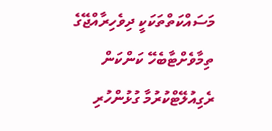މަސައްކަތްތަކަކީ ދިވެހިރާއްޖޭގެ ތިމާވެށްޓާބެހޭ ކަންކަން ރެގިއުލޭޓްކުރުމާ ގުޅުންހުރި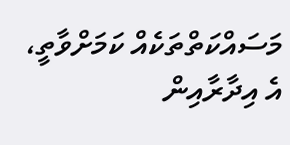މަސައްކަތްތަކެއް ކަމަށްވާތީ، އެ އިދާރާއިން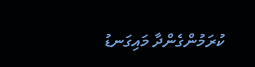ކުރަމުންގެންދާ މައިގަނޑު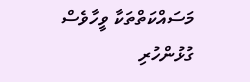މަސައްކަތްތަކާ ވީހާވެސް ގުޅުންހުރި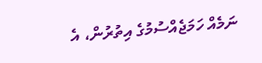ނަމެއް ހަމަޖެއްސުމުގެ އިތުރުން، އެ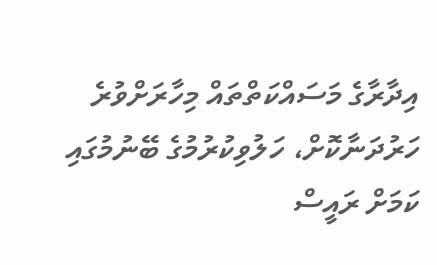އިދާރާގެ މަސައްކަތްތައް މިހާރަށްވުރެ ހަރުދަނާކޮށް، ހަލުވިކުރުމުގެ ބޭނުމުގައި ކަމަށް ރައީސް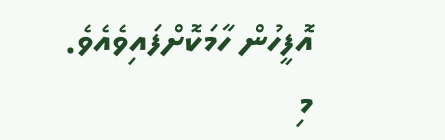އޮފީހުން ހާމަކޮށްފައިވެއެވެ.
މި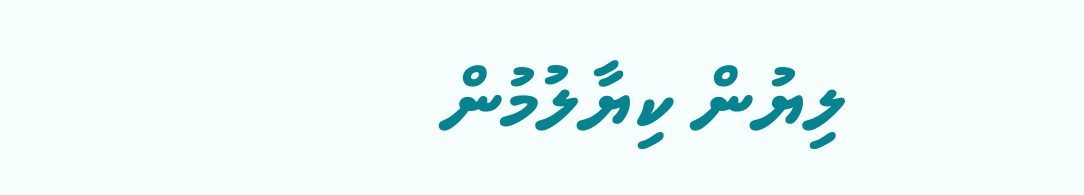ލިޔުން ކިޔާލުމުން